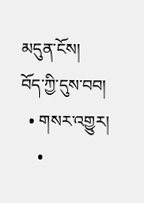མདུན་ངོས།
བོད་ཀྱི་དུས་བབ།
  • གསར་འགྱུར།
    •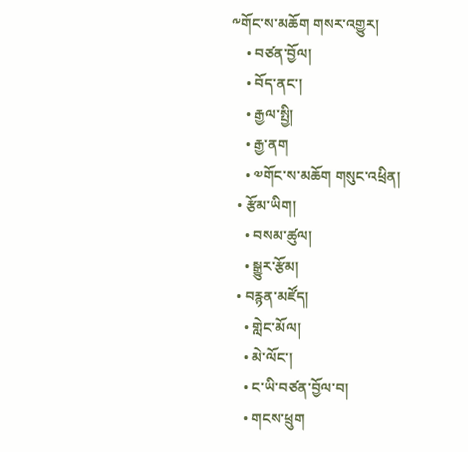༸གོང་ས་མཆོག གསར་འགྱུར།
    • བཙན་བྱོལ།
    • བོད་ནང་།
    • རྒྱལ་སྤྱི།
    • རྒྱ་ནག
    • ༧གོང་ས་མཆོག གསུང་འཕྲིན།
  • རྩོམ་ཡིག།
    • བསམ་ཚུལ།
    • སྒྱུར་རྩོམ།
  • བརྙན་མཛོད།
    • གླེང་མོལ།
    • མེ་ལོང་།
    • ང་ཡི་བཙན་བྱོལ་བ།
    • གངས་ཕྲུག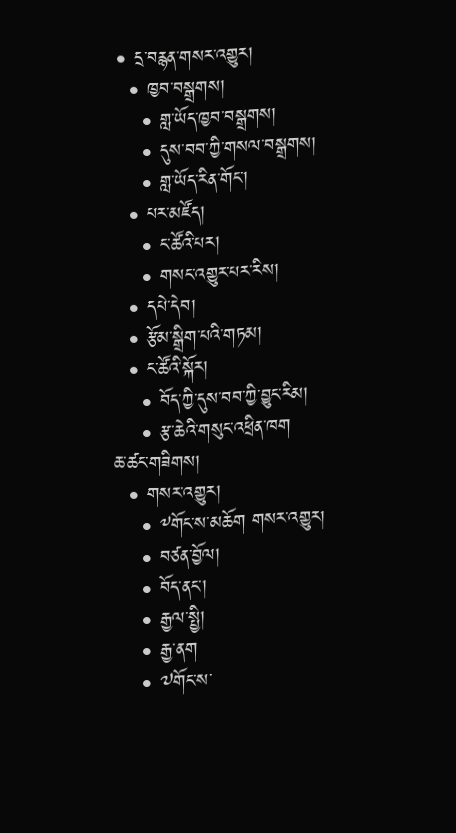• དྲ་བརྙན་གསར་འགྱུར།
  • ཁྱབ་བསྒྲགས།
    • གླ་ཡོད་ཁྱབ་བསྒྲགས།
    • དུས་བབ་ཀྱི་གསལ་བསྒྲགས།
    • གླ་ཡོད་རིན་གོང་།
  • པར་མཛོད།
    • ང་ཚོའི་པར།
    • གསང་འགྱུར་པར་རིས།
  • དཔེ་དེབ།
  • རྩོམ་སྒྲིག་པའི་གཏམ།
  • ང་ཚོའི་སྐོར།
    • བོད་ཀྱི་དུས་བབ་ཀྱི་བྱུང་རིམ།
    • རྩ་ཆེའི་གསུང་འཕྲིན་ཁག
ཆ་ཚང་གཟིགས།
  • གསར་འགྱུར།
    • ༸གོང་ས་མཆོག གསར་འགྱུར།
    • བཙན་བྱོལ།
    • བོད་ནང་།
    • རྒྱལ་སྤྱི།
    • རྒྱ་ནག
    • ༧གོང་ས་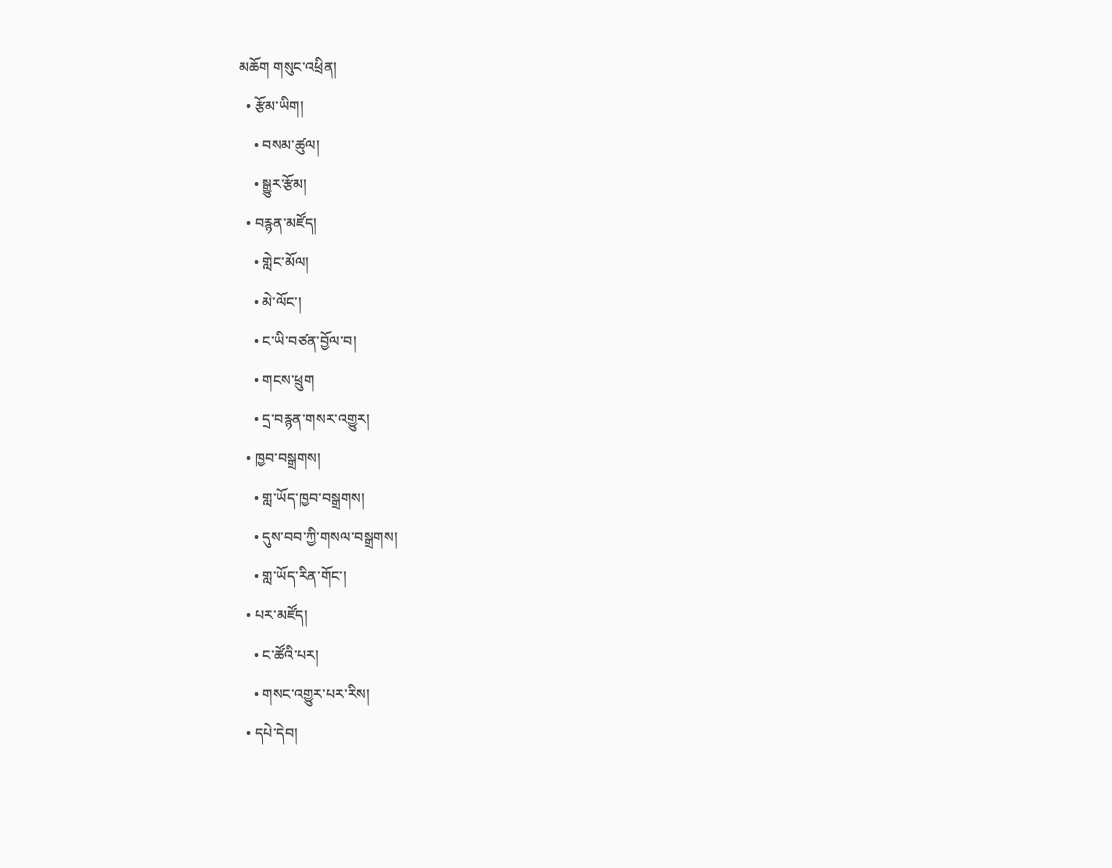མཆོག གསུང་འཕྲིན།
  • རྩོམ་ཡིག།
    • བསམ་ཚུལ།
    • སྒྱུར་རྩོམ།
  • བརྙན་མཛོད།
    • གླེང་མོལ།
    • མེ་ལོང་།
    • ང་ཡི་བཙན་བྱོལ་བ།
    • གངས་ཕྲུག
    • དྲ་བརྙན་གསར་འགྱུར།
  • ཁྱབ་བསྒྲགས།
    • གླ་ཡོད་ཁྱབ་བསྒྲགས།
    • དུས་བབ་ཀྱི་གསལ་བསྒྲགས།
    • གླ་ཡོད་རིན་གོང་།
  • པར་མཛོད།
    • ང་ཚོའི་པར།
    • གསང་འགྱུར་པར་རིས།
  • དཔེ་དེབ།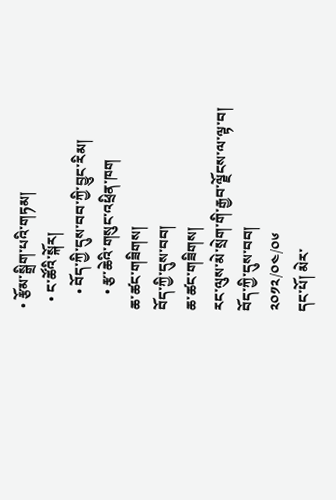• རྩོམ་སྒྲིག་པའི་གཏམ།
  • ང་ཚོའི་སྐོར།
    • བོད་ཀྱི་དུས་བབ་ཀྱི་བྱུང་རིམ།
    • རྩ་ཆེའི་གསུང་འཕྲིན་ཁག
ཆ་ཚང་གཟིགས།
བོད་ཀྱི་དུས་བབ།
ཆ་ཚང་གཟིགས།
རང་ལུས་མེ་སྲེག་གི་རྒྱབ་ལྗོངས་ལ་ལྟ་བ།
བོད་ཀྱི་དུས་བབ།
༢༠༡༢/༠༤/༠༦
དང་པོ། མེར་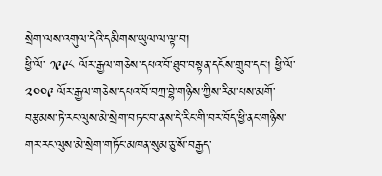སྲེག་ལས་འགུལ་དེའི་དམིགས་ཡུལ་ལ་ལྟ་བ།
ཕྱི་ལོ་ ༡༩༩༨ ལོར་རྒྱལ་གཅེས་དཔའ་བོ་ཐུབ་བསྟན་དངོས་གྲུབ་དང། ཕྱི་ལོ་༢༠༠༩ ལོར་རྒྱལ་གཅེས་དཔའ་བོ་བཀྲ་བྷེ་གཉིས་ཀྱིས་རིམ་པས་མགོ་བརྩམས་ཏེ་རང་ལུས་མེ་སྲེག་བཏང་བ་ནས་དེ་རིང་གི་བར་བོད་ཕྱི་ནང་གཉིས་གར་རང་ལུས་མེ་སྲེག་གཏོང་མཁན་སུམ་ཅུ་སོ་བརྒྱད་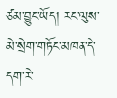ཙམ་བྱུང་ཡོད། རང་ལུས་མེ་སྲེག་གཏོང་མཁན་དེ་དག་རེ་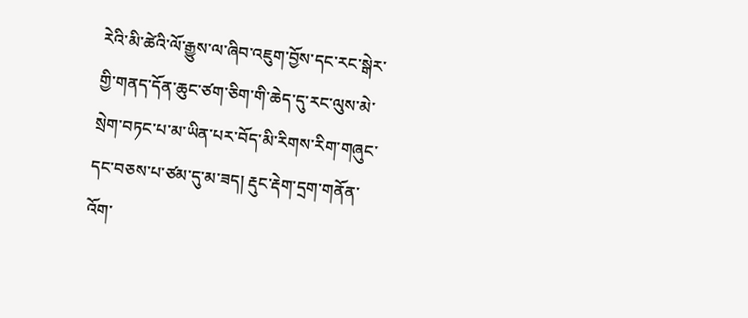རེའི་མི་ཚེའི་ལོ་རྒྱུས་ལ་ཞིབ་འཇུག་བྱོས་དང་རང་སྒེར་གྱི་གནད་དོན་ཆུང་ཙག་ཅིག་གི་ཆེད་དུ་རང་ལུས་མེ་སྲེག་བཏང་པ་མ་ཡིན་པར་བོད་མི་རིགས་རིག་གཞུང་དང་བཅས་པ་ཙམ་དུ་མ་ཟད། རྡུང་རྡེག་དྲག་གནོན་འོག་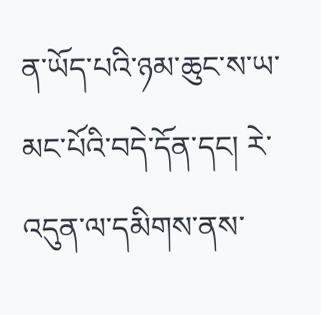ན་ཡོད་པའི་ཉམ་ཆུང་ས་ཡ་མང་པོའི་བདེ་དོན་དང། རེ་འདུན་ལ་དམིགས་ནས་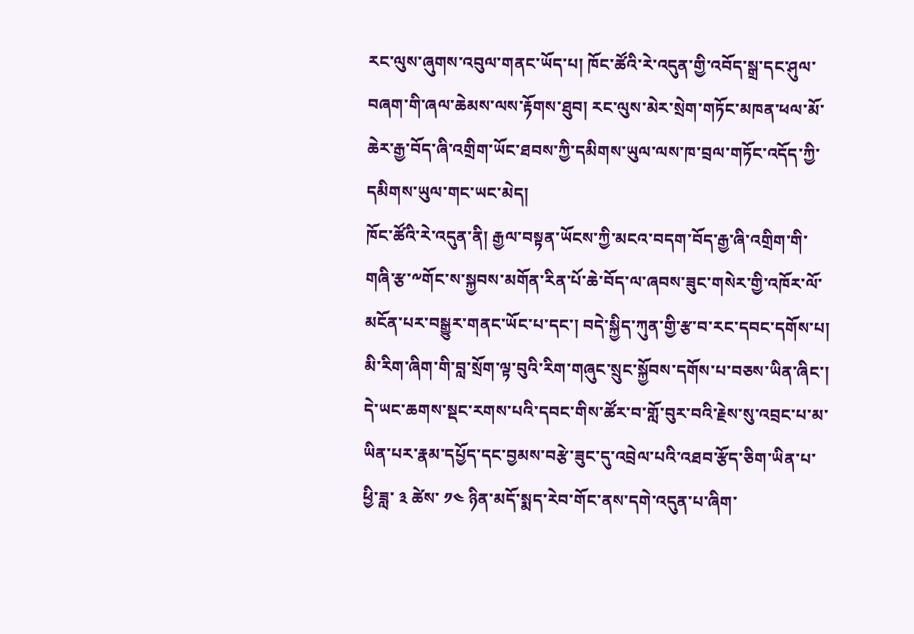རང་ལུས་ཞུགས་འབུལ་གནང་ཡོད་པ། ཁོང་ཚོའི་རེ་འདུན་གྱི་འབོད་སྒྲ་དང་ཤུལ་བཞག་གི་ཞལ་ཆེམས་ལས་རྟོགས་ཐུབ། རང་ལུས་མེར་སྲེག་གཏོང་མཁན་ཕལ་མོ་ཆེར་རྒྱ་བོད་ཞི་འགྲིག་ཡོང་ཐབས་ཀྱི་དམིགས་ཡུལ་ལས་ཁ་བྲལ་གཏོང་འདོད་ཀྱི་དམིགས་ཡུལ་གང་ཡང་མེད།
ཁོང་ཚོའི་རེ་འདུན་ནི། རྒྱལ་བསྟན་ཡོངས་ཀྱི་མངའ་བདག་བོད་རྒྱ་ཞི་འགྲིག་གི་གཞི་རྩ་༸གོང་ས་སྐྱབས་མགོན་རིན་པོ་ཆེ་བོད་ལ་ཞབས་ཟུང་གསེར་གྱི་འཁོར་ལོ་མངོན་པར་བསྒྱུར་གནང་ཡོང་པ་དང་། བདེ་སྐྱིད་ཀུན་གྱི་རྩ་བ་རང་དབང་དགོས་པ། མི་རིག་ཞིག་གི་བླ་སྲོག་ལྟ་བུའི་རིག་གཞུང་སྲུང་སྐྱོབས་དགོས་པ་བཅས་ཡིན་ཞིང་། དེ་ཡང་ཆགས་སྡང་རགས་པའི་དབང་གིས་ཚོར་བ་གློ་བུར་བའི་རྗེས་སུ་འབྲང་པ་མ་ཡིན་པར་རྣམ་དཔྱོད་དང་བྱམས་བརྩེ་ཟུང་དུ་འབྲེལ་པའི་འཐབ་རྩོད་ཅིག་ཡིན་པ་ཕྱི་ཟླ་ ༣ ཚེས་ ༡༤ ཉིན་མདོ་སྨད་རེབ་གོང་ནས་དགེ་འདུན་པ་ཞིག་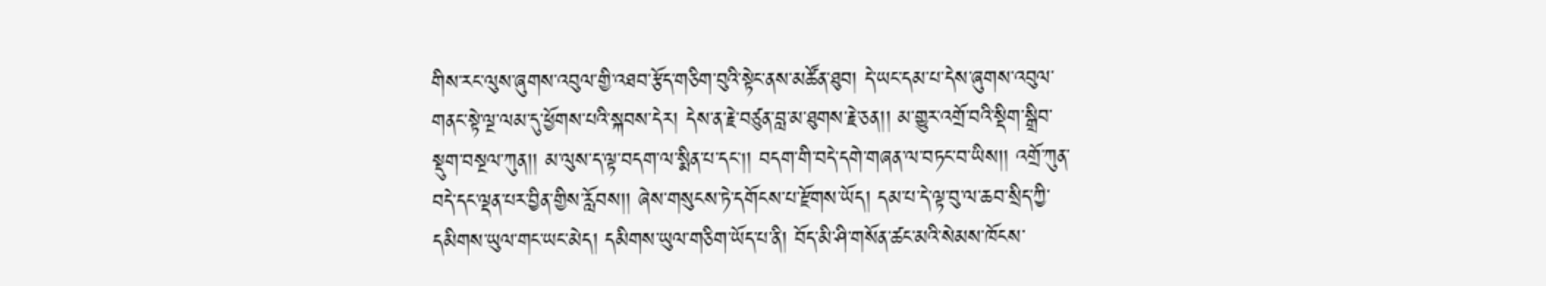གིས་རང་ལུས་ཞུགས་འབུལ་གྱི་འཐབ་རྩོད་གཅིག་བུའི་སྟེང་ནས་མཚོན་ཐུབ། དེ་ཡང་དམ་པ་དེས་ཞུགས་འབུལ་གནང་སྟེ་ལྔ་ལམ་དུ་ཕྱོགས་པའི་སྐབས་དེར། དེས་ན་རྗེ་བཙུན་བླ་མ་ཐུགས་རྗེ་ཅན།། མ་གྱུར་འགྲོ་བའི་སྡིག་སྒྲིབ་སྡུག་བསྔལ་ཀུན།། མ་ལུས་ད་ལྟ་བདག་ལ་སྨིན་པ་དང།། བདག་གི་བདེ་དགེ་གཞན་ལ་བཏང་བ་ཡིས།། འགྲོ་ཀུན་བདེ་དང་ལྡན་པར་བྱིན་གྱིས་རློབས།། ཞེས་གསུངས་ཏེ་དགོངས་པ་རྫོགས་ཡོད། དམ་པ་དེ་ལྟ་བུ་ལ་ཆབ་སྲིད་ཀྱི་དམིགས་ཡུལ་གང་ཡང་མེད། དམིགས་ཡུལ་གཅིག་ཡོད་པ་ནི། བོད་མི་ཤི་གསོན་ཚང་མའི་སེམས་ཁོངས་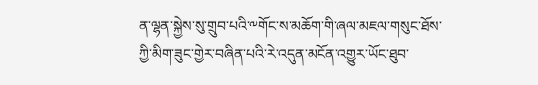ན་ལྷན་སྐྱེས་སུ་གྲུབ་པའི་༸གོང་ས་མཆོག་གི་ཞལ་མཇལ་གསུང་ཐོས་ཀྱི་མིག་ཟུང་གྱེར་བཞིན་པའི་རེ་འདུན་མངོན་འགྱུར་ཡོང་ཐུབ་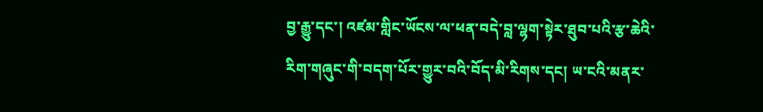བྱ་རྒྱུ་དང་། འཛམ་གླིང་ཡོངས་ལ་ཕན་བདེ་བླ་ལྷག་སྟེར་ཐུབ་པའི་རྩ་ཆེའི་རིག་གཞུང་གི་བདག་པོར་གྱུར་བའི་བོད་མི་རིགས་དང། ཡ་ངའི་མནར་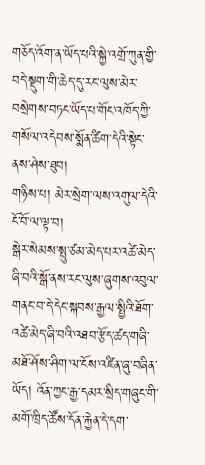གཅོད་འོག་ན་ཡོད་པའི་སྐྱེ་འགྲོ་ཀུན་གྱི་བདེ་སྡུག་གི་ཆེད་དུ་རང་ལུས་མེར་བསྲེགས་བཏང་ཡོད་པ་གོང་འཁོད་ཀྱི་གསོལ་འདེབས་སྨོན་ཚིག་དེའི་སྟེང་ནས་ཤེས་ཐུབ།
གཉིས་པ། མེར་སྲེག་ལས་འགུལ་དེའི་ངོ་བོ་ལ་ལྟ་བ།
སྒེར་སེམས་སྤུ་ཙམ་མེད་པར་འཚེ་མེད་ཞི་བའི་སྒོ་ནས་རང་ལུས་ཞུགས་འབུལ་གནང་བ་དེ་དེང་སྐབས་རྒྱལ་སྤྱིའི་ཐོག་འཚེ་མེད་ཞི་བའི་འཐབ་རྩོད་ཚད་གཞི་མཐོ་ཤོས་ཤིག་ལ་ངོས་འཛིན་ཞུ་བཞིན་ཡོད། འོན་ཀྱང་རྒྱ་དམར་སྲིད་གཞུང་གི་མགོ་ཁྲིད་ཚོས་དོན་རྐྱེན་དེ་དག་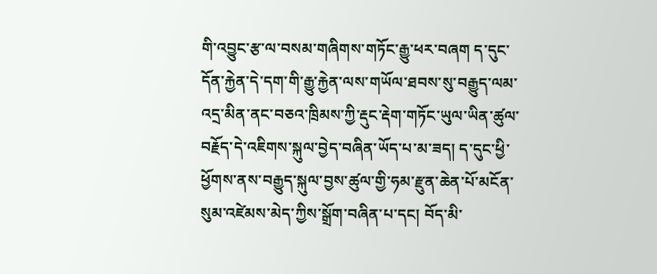གི་འབྱུང་རྩ་ལ་བསམ་གཞིགས་གཏོང་རྒྱུ་ཕར་བཞག ད་དུང་དོན་རྐྱེན་དེ་དག་གི་རྒྱུ་རྐྱེན་ལས་གཡོལ་ཐབས་སུ་བརྒྱུད་ལམ་འདྲ་མིན་ནང་བཅའ་ཁྲིམས་ཀྱི་རྡུང་རྡེག་གཏོང་ཡུལ་ཡིན་ཚུལ་བརྗོད་དེ་འཇིགས་སྐུལ་བྱེད་བཞིན་ཡོད་པ་མ་ཟད། ད་དུང་ཕྱི་ཕྱོགས་ནས་བརྒྱུད་སྐུལ་བྱས་ཚུལ་གྱི་ཧམ་རྫུན་ཆེན་པོ་མངོན་སུམ་འཛེམས་མེད་ཀྱིས་སྒྲོག་བཞིན་པ་དང། བོད་མི་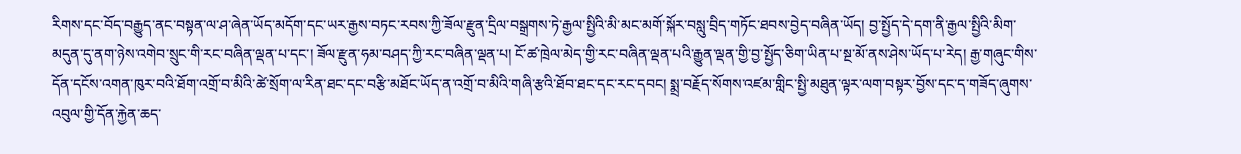རིགས་དང་བོད་བརྒྱུད་ནང་བསྟན་ལ་ཤ་ཞེན་ཡོད་མདོག་དང་ཡར་རྒྱས་བཏང་རབས་ཀྱི་ཟོལ་རྫུན་དྲིལ་བསྒྲགས་ཏེ་རྒྱལ་སྤྱིའི་མི་མང་མགོ་སྐོར་བསླུ་བྲིད་གཏོང་ཐབས་བྱེད་བཞིན་ཡོད། བྱ་སྤྱོད་དེ་དག་ནི་རྒྱལ་སྤྱིའི་མིག་མདུན་དུ་ནག་ཉེས་འགེབ་སྲུང་གི་རང་བཞིན་ལྡན་པ་དང་། ཟོལ་རྫུན་ཧམ་བཤད་ཀྱི་རང་བཞིན་ལྡན་པ། ངོ་ཚ་ཁྲེལ་མེད་གྱི་རང་བཞིན་ལྡན་པའི་རྒྱུན་ལྡན་གྱི་བྱ་སྤྱོད་ཅིག་ཡིན་པ་སྔ་མོ་ནས་ཤེས་ཡོད་པ་རེད། རྒྱ་གཞུང་གིས་དོན་དངོས་འགན་ཁུར་བའི་ཐོག་འགྲོ་བ་མིའི་ཚེ་སྲོག་ལ་རིན་ཐང་དང་བརྩི་མཐོང་ཡོད་ན་འགྲོ་བ་མིའི་གཞི་རྩའི་ཐོབ་ཐང་དང་རང་དབང། སྨྲ་བརྗོད་སོགས་འཛམ་གླིང་སྤྱི་མཐུན་ལྟར་ལག་བསྟར་བྱོས་དང་ད་གཟོད་ཞུགས་འབུལ་གྱི་དོན་རྐྱེན་ཆད་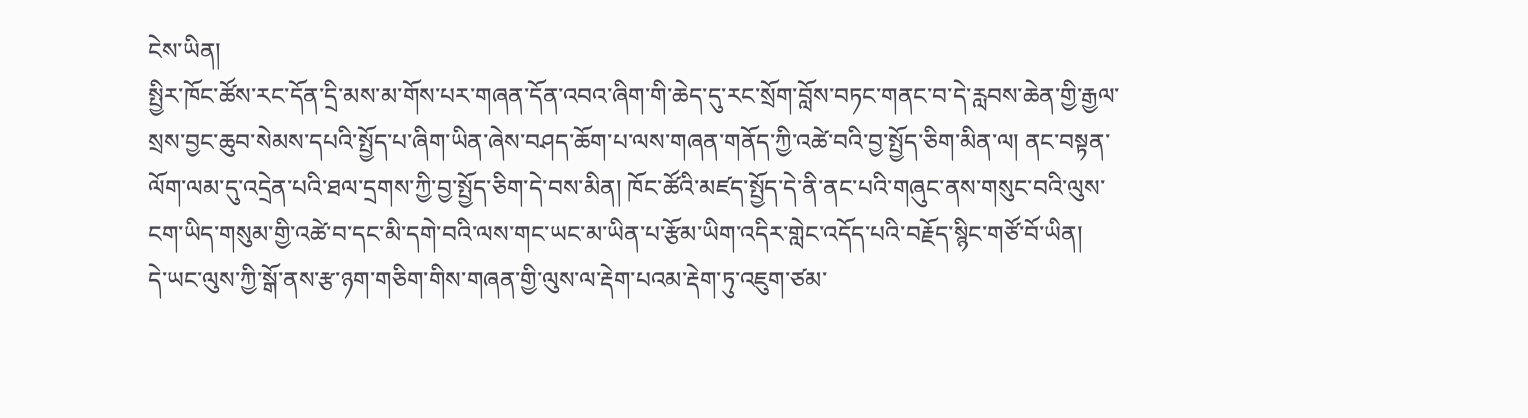ངེས་ཡིན།
སྤྱིར་ཁོང་ཚོས་རང་དོན་དྲི་མས་མ་གོས་པར་གཞན་དོན་འབའ་ཞིག་གི་ཆེད་དུ་རང་སྲོག་བློས་བཏང་གནང་བ་དེ་རླབས་ཆེན་གྱི་རྒྱལ་སྲས་བྱང་ཆུབ་སེམས་དཔའི་སྤྱོད་པ་ཞིག་ཡིན་ཞེས་བཤད་ཆོག་པ་ལས་གཞན་གནོད་ཀྱི་འཚེ་བའི་བྱ་སྤྱོད་ཅིག་མིན་ལ། ནང་བསྟན་ལོག་ལམ་དུ་འདྲེན་པའི་ཐལ་དྲགས་ཀྱི་བྱ་སྤྱོད་ཅིག་དེ་བས་མིན། ཁོང་ཚོའི་མཛད་སྤྱོད་དེ་ནི་ནང་པའི་གཞུང་ནས་གསུང་བའི་ལུས་ངག་ཡིད་གསུམ་གྱི་འཚེ་བ་དང་མི་དགེ་བའི་ལས་གང་ཡང་མ་ཡིན་པ་རྩོམ་ཡིག་འདིར་གླེང་འདོད་པའི་བརྗོད་སྙིང་གཙོ་བོ་ཡིན།
དེ་ཡང་ལུས་ཀྱི་སྒོ་ནས་རྩ་ཉག་གཅིག་གིས་གཞན་གྱི་ལུས་ལ་རྡེག་པའམ་རྡེག་ཏུ་འཇུག་ཙམ་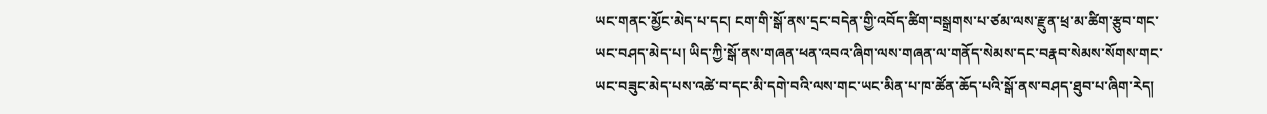ཡང་གནང་མྱོང་མེད་པ་དང། ངག་གི་སྒོ་ནས་དྲང་བདེན་གྱི་འབོད་ཚིག་བསྒྲགས་པ་ཙམ་ལས་རྫུན་ཕྲ་མ་ཚིག་རྩུབ་གང་ཡང་བཤད་མེད་པ། ཡིད་ཀྱི་སྒོ་ནས་གཞན་ཕན་འབའ་ཞིག་ལས་གཞན་ལ་གནོད་སེམས་དང་བརྣབ་སེམས་སོགས་གང་ཡང་བཟུང་མེད་པས་འཚེ་བ་དང་མི་དགེ་བའི་ལས་གང་ཡང་མིན་པ་ཁ་ཚོན་ཆོད་པའི་སྒོ་ནས་བཤད་ཐུབ་པ་ཞིག་རེད།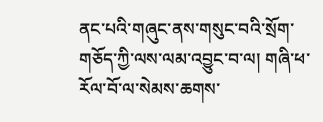ནང་པའི་གཞུང་ནས་གསུང་བའི་སྲོག་གཅོད་ཀྱི་ལས་ལམ་འབྱུང་བ་ལ། གཞི་ཕ་རོལ་བོ་ལ་སེམས་ཆགས་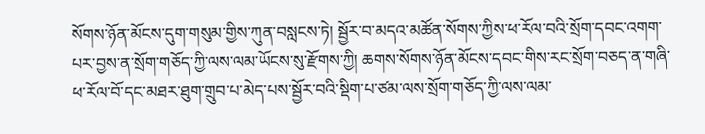སོགས་ཉོན་མོངས་དུག་གསུམ་གྱིས་ཀུན་བསླངས་ཏེ། སྦྱོར་བ་མདའ་མཚོན་སོགས་ཀྱིས་ཕ་རོལ་བའི་སྲོག་དབང་འགག་པར་བྱས་ན་སྲོག་གཅོད་ཀྱི་ལས་ལམ་ཡོངས་སུ་རྫོགས་ཀྱི། ཆགས་སོགས་ཉོན་མོངས་དབང་གིས་རང་སྲོག་བཅད་ན་གཞི་ཕ་རོལ་བོ་དང་མཐར་ཐུག་གྲུབ་པ་མེད་པས་སྦྱོར་བའི་སྡིག་པ་ཙམ་ལས་སྲོག་གཅོད་ཀྱི་ལས་ལམ་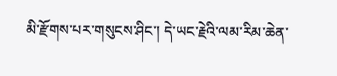མི་རྫོགས་པར་གསུངས་ཤིང་། དེ་ཡང་རྗེའི་ལམ་རིམ་ཆེན་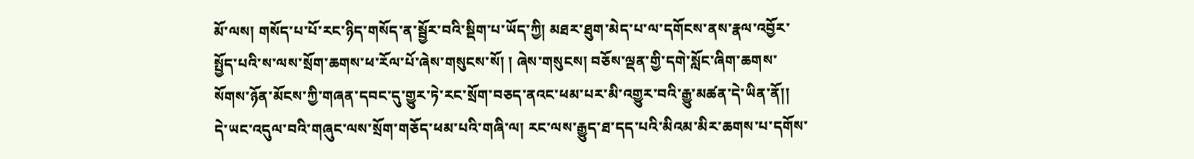མོ་ལས། གསོད་པ་པོ་རང་ཉིད་གསོད་ན་སྦྱོར་བའི་སྡིག་པ་ཡོད་ཀྱི། མཐར་ཐུག་མེད་པ་ལ་དགོངས་ནས་རྣལ་འབྱོར་སྤྱོད་པའི་ས་ལས་སྲོག་ཆགས་ཕ་རོལ་པོ་ཞེས་གསུངས་སོ། ། ཞེས་གསུངས། བཅོས་ལྡན་གྱི་དགེ་སློང་ཞིག་ཆགས་སོགས་ཉོན་མོངས་ཀྱི་གཞན་དབང་དུ་གྱུར་ཏེ་རང་སྲོག་བཅད་ནའང་ཕམ་པར་མི་འགྱུར་བའི་རྒྱུ་མཚན་དེ་ཡིན་ནོ།།
དེ་ཡང་འདུལ་བའི་གཞུང་ལས་སྲོག་གཅོད་ཕམ་པའི་གཞི་ལ། རང་ལས་རྒྱུད་ཐ་དད་པའི་མིའམ་མིར་ཆགས་པ་དགོས་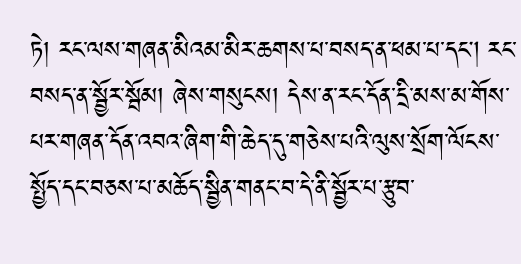ཏེ། རང་ལས་གཞན་མིའམ་མིར་ཆགས་པ་བསད་ན་ཕམ་པ་དང། རང་བསད་ན་སྦྱོར་སྦོམ། ཞེས་གསུངས། དེས་ན་རང་དོན་དྲི་མས་མ་གོས་པར་གཞན་དོན་འབའ་ཞིག་གི་ཆེད་དུ་གཅེས་པའི་ལུས་སྲོག་ལོངས་སྤྱོད་དང་བཅས་པ་མཆོད་སྦྱིན་གནང་བ་དེ་ནི་སྦྱོར་པ་རྩུབ་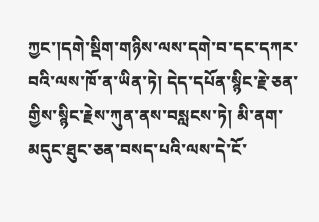ཀྱང་།དགེ་སྡིག་གཉིས་ལས་དགེ་བ་དང་དཀར་བའི་ལས་ཁོ་ན་ཡིན་ཏེ། དེད་དཔོན་སྙིང་རྗེ་ཅན་གྱིས་སྙིང་རྗེས་ཀུན་ནས་བསླངས་ཏེ། མི་ནག་མདུང་ཐུང་ཅན་བསད་པའི་ལས་དེ་ངོ་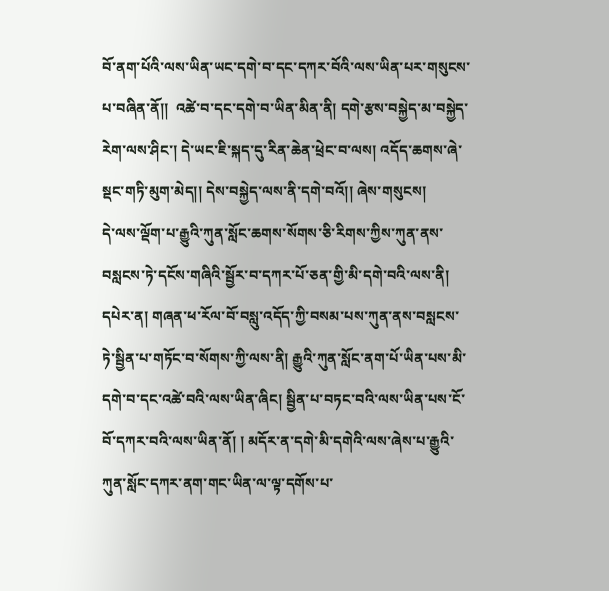བོ་ནག་པོའི་ལས་ཡིན་ཡང་དགེ་བ་དང་དཀར་བོའི་ལས་ཡིན་པར་གསུངས་པ་བཞིན་ནོ།།  འཚེ་བ་དང་དགེ་བ་ཡིན་མིན་ནི། དགེ་རྩས་བསྐྱེད་མ་བསྐྱེད་རེག་ལས་ཤིང་། དེ་ཡང་ཇི་སྐད་དུ་རིན་ཆེན་ཕྲེང་བ་ལས། འདོད་ཆགས་ཞེ་སྡང་གཏི་མུག་མེད།། དེས་བསྐྱེད་ལས་ནི་དགེ་བའོ།། ཞེས་གསུངས།
དེ་ལས་ལྡོག་པ་རྒྱུའི་ཀུན་སློང་ཆགས་སོགས་ཅི་རིགས་ཀྱིས་ཀུན་ནས་བསླངས་ཏེ་དངོས་གཞིའི་སྦྱོར་བ་དཀར་པོ་ཅན་གྱི་མི་དགེ་བའི་ལས་ནི། དཔེར་ན། གཞན་ཕ་རོལ་བོ་བསླུ་འདོད་ཀྱི་བསམ་པས་ཀུན་ནས་བསླངས་ཏེ་སྦྱིན་པ་གཏོང་བ་སོགས་ཀྱི་ལས་ནི། རྒྱུའི་ཀུན་སློང་ནག་པོ་ཡིན་པས་མི་དགེ་བ་དང་འཚེ་བའི་ལས་ཡིན་ཞིང། སྦྱིན་པ་བཏང་བའི་ལས་ཡིན་པས་ངོ་བོ་དཀར་བའི་ལས་ཡིན་ནོ། ། མདོར་ན་དགེ་མི་དགེའི་ལས་ཞེས་པ་རྒྱུའི་ཀུན་སློང་དཀར་ནག་གང་ཡིན་ལ་ལྟ་དགོས་པ་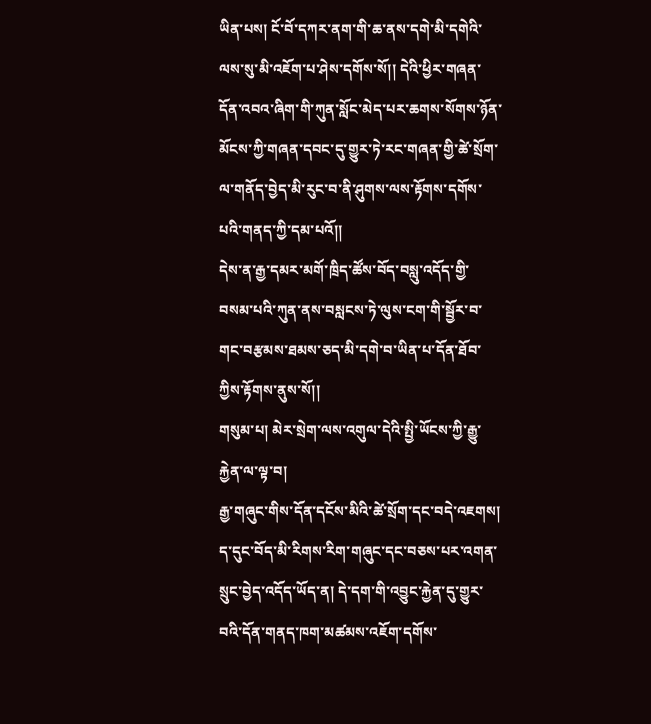ཡིན་པས། ངོ་བོ་དཀར་ནག་གི་ཆ་ནས་དགེ་མི་དགེའི་ལས་སུ་མི་འཇོག་པ་ཤེས་དགོས་སོ།། དེའི་ཕྱིར་གཞན་དོན་འབའ་ཞིག་གི་ཀུན་སློང་མེད་པར་ཆགས་སོགས་ཉོན་མོངས་ཀྱི་གཞན་དབང་དུ་གྱུར་ཏེ་རང་གཞན་གྱི་ཚེ་སྲོག་ལ་གནོད་བྱེད་མི་རུང་བ་ནི་ཤུགས་ལས་རྟོགས་དགོས་པའི་གནད་ཀྱི་དམ་པའོ།།
དེས་ན་རྒྱ་དམར་མགོ་ཁྲིད་ཚོས་བོད་བསླུ་འདོད་གྱི་བསམ་པའི་ཀུན་ནས་བསླངས་ཏེ་ལུས་ངག་གི་སྦྱོར་བ་གང་བརྩམས་ཐམས་ཅད་མི་དགེ་བ་ཡིན་པ་དོན་ཐོབ་ཀྱིས་རྟོགས་ནུས་སོ།།
གསུམ་པ། མེར་སྲེག་ལས་འགུལ་དེའི་སྤྱི་ཡོངས་ཀྱི་རྒྱུ་རྐྱེན་ལ་ལྟ་བ།
རྒྱ་གཞུང་གིས་དོན་དངོས་མིའི་ཚེ་སྲོག་དང་བདེ་འཇགས། ད་དུང་བོད་མི་རིགས་རིག་གཞུང་དང་བཅས་པར་འགན་སྲུང་བྱེད་འདོད་ཡོད་ན། དེ་དག་གི་འབྱུང་རྐྱེན་དུ་གྱུར་བའི་དོན་གནད་ཁག་མཚམས་འཇོག་དགོས་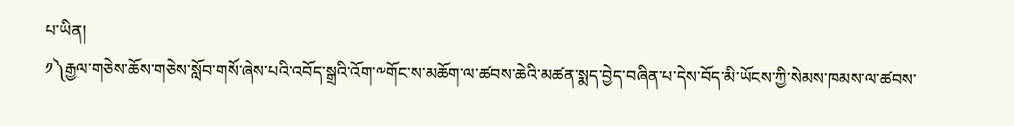པ་ཡིན།
༡༽རྒྱལ་གཅེས་ཆོས་གཅེས་སློབ་གསོ་ཞེས་པའི་འབོད་སྒྲའི་འོག་༸གོང་ས་མཆོག་ལ་ཚབས་ཆེའི་མཚན་སྨད་བྱེད་བཞིན་པ་དེས་བོད་མི་ཡོངས་ཀྱི་སེམས་ཁམས་ལ་ཚབས་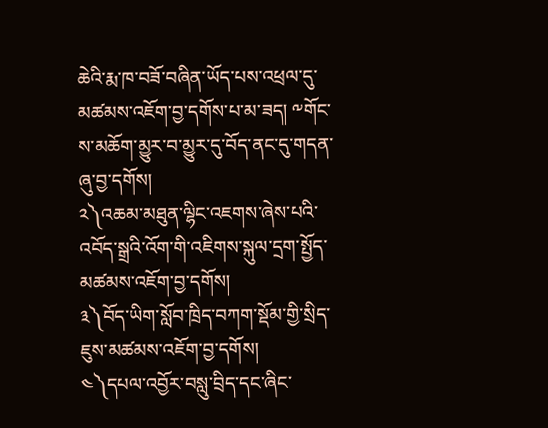ཆེའི་རྨ་ཁ་བཟོ་བཞིན་ཡོད་པས་འཕྲལ་དུ་མཚམས་འཇོག་བྱ་དགོས་པ་མ་ཟད། ༸གོང་ས་མཆོག་མྱུར་བ་མྱུར་དུ་བོད་ནང་དུ་གདན་ཞུ་བྱ་དགོས།
༢༽འཆམ་མཐུན་ལྷིང་འཇགས་ཞེས་པའི་འབོད་སྒྲའི་འོག་གི་འཇིགས་སྐུལ་དྲག་སྤྱོད་མཚམས་འཇོག་བྱ་དགོས།
༣༽བོད་ཡིག་སློབ་ཁྲིད་བཀག་སྡོམ་གྱི་སྲིད་ཇུས་མཚམས་འཇོག་བྱ་དགོས།
༤༽དཔལ་འབྱོར་བསླུ་བྲིད་དང་ཞིང་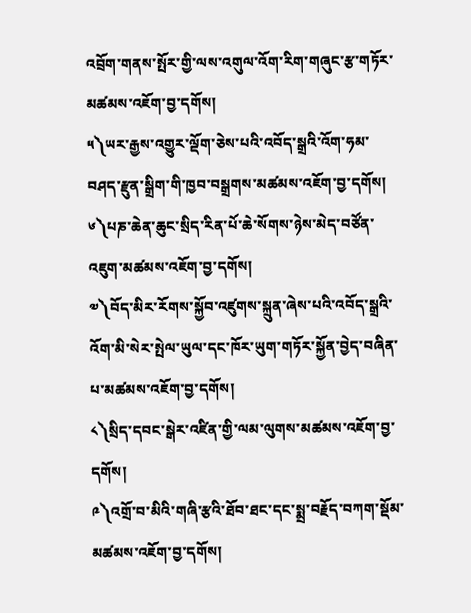འབྲོག་གནས་སྤོར་གྱི་ལས་འགུལ་འོག་རིག་གཞུང་རྩ་གཏོར་མཚམས་འཇོག་བྱ་དགོས།
༥༽ཡར་རྒྱས་འགྱུར་ལྡོག་ཅེས་པའི་འབོད་སྒྲའི་འོག་ཧམ་བཤད་རྫུན་སྒྲིག་གི་ཁྱབ་བསྒྲགས་མཚམས་འཇོག་བྱ་དགོས།
༦༽པཎ་ཆེན་ཆུང་སྲིད་རིན་པོ་ཆེ་སོགས་ཉེས་མེད་བཙོན་འཇུག་མཚམས་འཇོག་བྱ་དགོས།
༧༽བོད་མིར་རོགས་སྐྱོབ་འཛུགས་སྐྲུན་ཞེས་པའི་འབོད་སྒྲའི་འོག་མི་སེར་སྤེལ་ཡུལ་དང་ཁོར་ཡུག་གཏོར་སྐྱོན་བྱེད་བཞིན་པ་མཚམས་འཇོག་བྱ་དགོས།
༨༽སྲིད་དབང་སྒེར་འཛིན་གྱི་ལམ་ལུགས་མཚམས་འཇོག་བྱ་དགོས།
༩༽འགྲོ་བ་མིའི་གཞི་རྩའི་ཐོབ་ཐང་དང་སྨྲ་བརྗོད་བཀག་སྡོམ་མཚམས་འཇོག་བྱ་དགོས།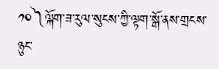༡༠༽ལྐོག་ཟ་རུལ་སུངས་ཀྱི་ལྟག་སྒོ་ནས་གྲངས་ཉུང་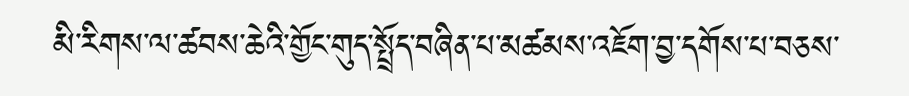མི་རིགས་ལ་ཚབས་ཆེའི་གྱོང་གུད་སྤྲོད་བཞིན་པ་མཚམས་འཇོག་བྱ་དགོས་པ་བཅས་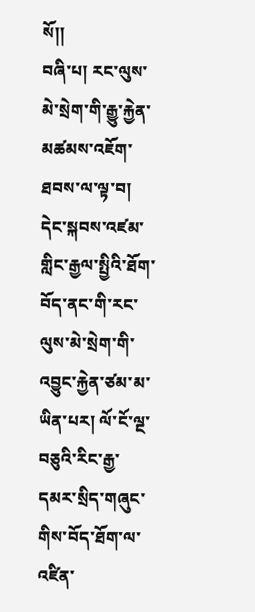སོ།།
བཞི་པ། རང་ལུས་མེ་སྲེག་གི་རྒྱུ་རྐྱེན་མཚམས་འཇོག་ཐབས་ལ་ལྟ་བ།
དེང་སྐབས་འཛམ་གླིང་རྒྱལ་སྤྱིའི་ཐོག་བོད་ནང་གི་རང་ལུས་མེ་སྲེག་གི་འབྱུང་རྐྱེན་ཙམ་མ་ཡིན་པར། ལོ་ངོ་ལྔ་བཅུའི་རིང་རྒྱ་དམར་སྲིད་གཞུང་གིས་བོད་ཐོག་ལ་འཛིན་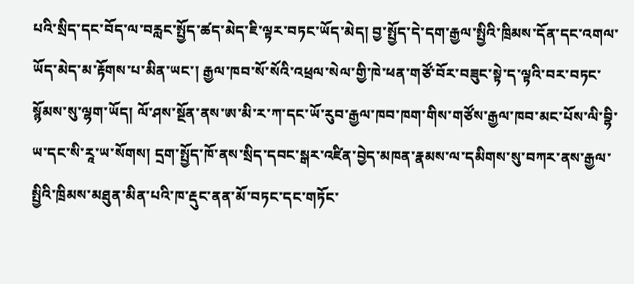པའི་སྲིད་དང་བོད་ལ་བརླང་སྤྱོད་ཚད་མེད་ཇི་ལྟར་བཏང་ཡོད་མེད། བྱ་སྤྱོད་དེ་དག་རྒྱལ་སྤྱིའི་ཁྲིམས་དོན་དང་འགལ་ཡོད་མེད་མ་རྟོགས་པ་མིན་ཡང་། རྒྱལ་ཁབ་སོ་སོའི་འཕྲལ་སེལ་གྱི་ཁེ་ཕན་གཙོ་བོར་བཟུང་སྟེ་ད་ལྟའི་བར་བཏང་སྙོམས་སུ་ལྷག་ཡོད། ལོ་ཤས་སྔོན་ནས་ཨ་མི་ར་ཀ་དང་ཡོ་རུབ་རྒྱལ་ཁབ་ཁག་གིས་གཙོས་རྒྱལ་ཁབ་མང་པོས་ལི་བྷི་ཡ་དང་སི་རཱ་ཡ་སོགས། དྲག་སྤྱོད་ཁོ་ནས་སྲིད་དབང་སྒར་འཛིན་བྱེད་མཁན་རྣམས་ལ་དམིགས་སུ་བཀར་ནས་རྒྱལ་སྤྱིའི་ཁྲིམས་མཐུན་མིན་པའི་ཁ་རྡུང་ནན་མོ་བཏང་དང་གཏོང་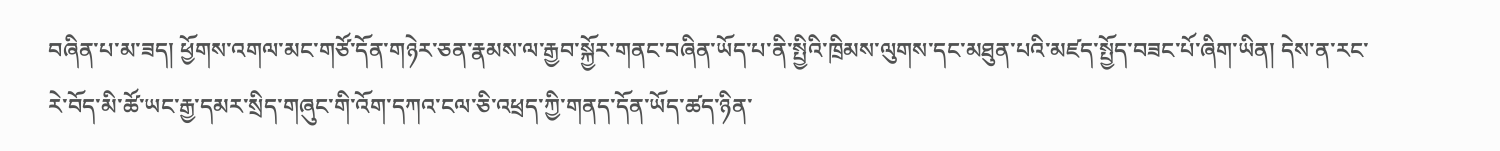བཞིན་པ་མ་ཟད། ཕྱོགས་འགལ་མང་གཙོ་དོན་གཉེར་ཅན་རྣམས་ལ་རྒྱབ་སྐྱོར་གནང་བཞིན་ཡོད་པ་ནི་སྤྱིའི་ཁྲིམས་ལུགས་དང་མཐུན་པའི་མཛད་སྤྱོད་བཟང་པོ་ཞིག་ཡིན། དེས་ན་རང་རེ་བོད་མི་ཚོ་ཡང་རྒྱ་དམར་སྲིད་གཞུང་གི་འོག་དཀའ་ངལ་ཅི་འཕྲད་ཀྱི་གནད་དོན་ཡོད་ཚད་ཉིན་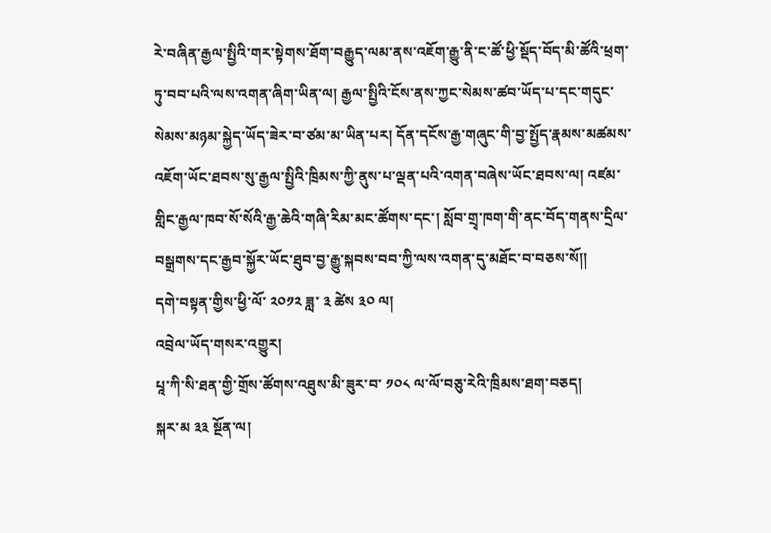རེ་བཞིན་རྒྱལ་སྤྱིའི་གར་སྟེགས་ཐོག་བརྒྱུད་ལམ་ནས་འཇོག་རྒྱུ་ནི་ང་ཚོ་ཕྱི་སྡོད་བོད་མི་ཚོའི་ཕྲག་ཏུ་བབ་པའི་ལས་འགན་ཞིག་ཡིན་ལ། རྒྱལ་སྤྱིའི་ངོས་ནས་ཀྱང་སེམས་ཚབ་ཡོད་པ་དང་གདུང་སེམས་མཉམ་སྐྱེད་ཡོད་ཟེར་བ་ཙམ་མ་ཡིན་པར། དོན་དངོས་རྒྱ་གཞུང་གི་བྱ་སྤྱོད་རྣམས་མཚམས་འཇོག་ཡོང་ཐབས་སུ་རྒྱལ་སྤྱིའི་ཁྲིམས་ཀྱི་ནུས་པ་ལྡན་པའི་འགན་བཞེས་ཡོང་ཐབས་ལ། འཛམ་གླིང་རྒྱལ་ཁབ་སོ་སོའི་རྒྱ་ཆེའི་གཞི་རིམ་མང་ཚོགས་དང་། སློབ་གྲྭ་ཁག་གི་ནང་བོད་གནས་དྲིལ་བསྒྲགས་དང་རྒྱབ་སྐྱོར་ཡོང་ཐུབ་བྱ་རྒྱུ་སྐབས་བབ་ཀྱི་ལས་འགན་དུ་མཐོང་བ་བཅས་སོ།།
དགེ་བསྟན་གྱིས་ཕྱི་ལོ་ ༢༠༡༢ ཟླ་ ༣ ཚེས ༣༠ ལ།
འབྲེལ་ཡོད་གསར་འགྱུར།
པཱ་ཀི་སི་ཐན་གྱི་གྲོས་ཚོགས་འཐུས་མི་ཟུར་བ་ ༡༠༨ ལ་ལོ་བཅུ་རེའི་ཁྲིམས་ཐག་བཅད།
སྐར་མ ༣༣ སྔོན་ལ།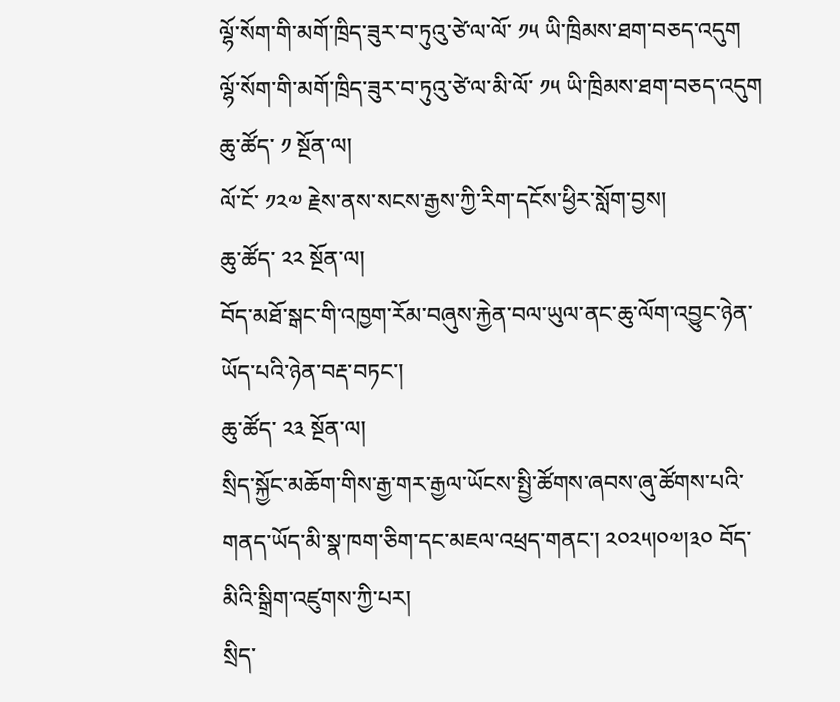ལྷོ་སོག་གི་མགོ་ཁྲིད་ཟུར་བ་ཏུའུ་ཙེ་ལ་ལོ་ ༡༥ ཡི་ཁྲིམས་ཐག་བཅད་འདུག
ལྷོ་སོག་གི་མགོ་ཁྲིད་ཟུར་བ་ཏུའུ་ཙེ་ལ་མི་ལོ་ ༡༥ ཡི་ཁྲིམས་ཐག་བཅད་འདུག
ཆུ་ཚོད་ ༡ སྔོན་ལ།
ལོ་ངོ་ ༡༢༧ རྗེས་ནས་སངས་རྒྱས་ཀྱི་རིག་དངོས་ཕྱིར་སློག་བྱས།
ཆུ་ཚོད་ ༢༢ སྔོན་ལ།
བོད་མཐོ་སྒང་གི་འཁྱག་རོམ་བཞུས་རྐྱེན་བལ་ཡུལ་ནང་ཆུ་ལོག་འབྱུང་ཉེན་ཡོད་པའི་ཉེན་བརྡ་བཏང་།
ཆུ་ཚོད་ ༢༣ སྔོན་ལ།
སྲིད་སྐྱོང་མཆོག་གིས་རྒྱ་གར་རྒྱལ་ཡོངས་སྤྱི་ཚོགས་ཞབས་ཞུ་ཚོགས་པའི་གནད་ཡོད་མི་སྣ་ཁག་ཅིག་དང་མཇལ་འཕྲད་གནང་། ༢༠༢༥།༠༧།༣༠ བོད་མིའི་སྒྲིག་འཛུགས་ཀྱི་པར།
སྲིད་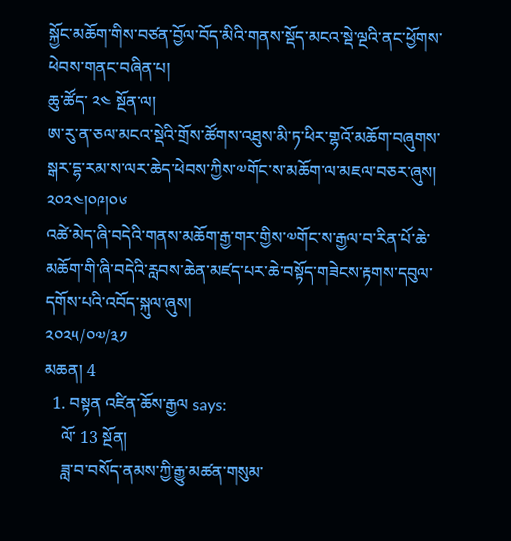སྐྱོང་མཆོག་གིས་བཙན་བྱོལ་བོད་མིའི་གནས་སྡོད་མངའ་སྡེ་ལྔའི་ནང་ཕྱོགས་ཕེབས་གནང་བཞིན་པ།
ཆུ་ཚོད་ ༢༤ སྔོན་ལ།
ཨ་རུ་ན་ཅལ་མངའ་སྡེའི་གྲོས་ཚོགས་འཐུས་མི་ཏ་ཕིར་གྷའོ་མཆོག་བཞུགས་སྒར་དྷ་རམ་ས་ལར་ཆེད་ཕེབས་ཀྱིས་༧གོང་ས་མཆོག་ལ་མཇལ་བཅར་ཞུས། ༢༠༢༤།༠༩།༠༦
འཚེ་མེད་ཞི་བདེའི་གནས་མཆོག་རྒྱ་གར་གྱིས་༧གོང་ས་རྒྱལ་བ་རིན་པོ་ཆེ་མཆོག་གི་ཞི་བདེའི་རླབས་ཆེན་མཛད་པར་ཆེ་བསྟོད་གཟེངས་རྟགས་དབུལ་དགོས་པའི་འབོད་སྐུལ་ཞུས།
༢༠༢༥/༠༧/༣༡
མཆན། 4
  1. བསྟན འཛིན་ཆོས་རྒྱལ says:
    ལོ་ 13 སྔོན།
    ཟླ་བ་བསོད་ནམས་ཀྱི་རྒྱུ་མཚན་གསུམ་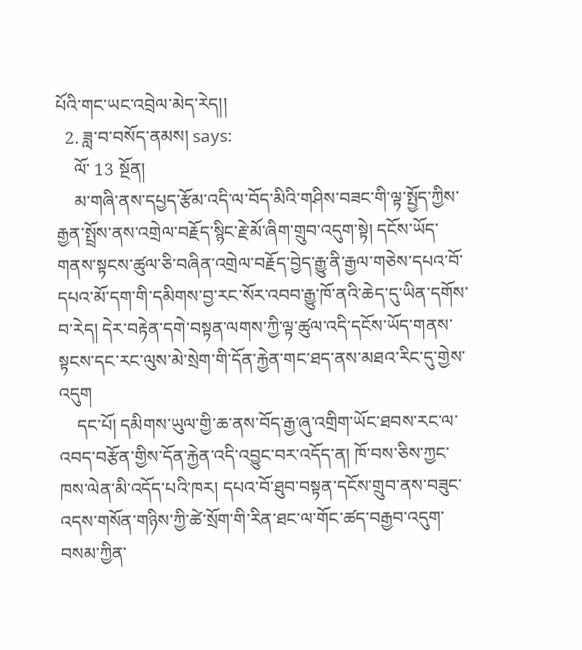པོའི་གང་ཡང་འབྲེལ་མེད་རེད།།
  2. ཟླ་བ་བསོད་ནམས། says:
    ལོ་ 13 སྔོན།
    མ་གཞི་ནས་དཔྱད་རྩོམ་འདི་ལ་བོད་མིའི་གཤིས་བཟང་གི་ལྟ་སྤྱོད་ཀྱིས་རྒྱན་སྤྲོས་ནས་འགྲེལ་བརྗོད་སྙིང་རྗེ་མོ་ཞིག་གྲུབ་འདུག་སྟེ། དངོས་ཡོད་གནས་སྟངས་ཚུལ་ཅི་བཞིན་འགྲེལ་བརྗོད་བྱེད་རྒྱུ་ནི་རྒྱལ་གཅེས་དཔའ་བོ་དཔའ་མོ་དག་གི་དམིགས་བྱ་རང་སོར་འབབ་རྒྱུ་ཁོ་ནའི་ཆེད་དུ་ཡིན་དགོས་བ་རེད། དེར་བརྟེན་དགེ་བསྟན་ལགས་ཀྱི་ལྟ་ཚུལ་འདི་དངོས་ཡོད་གནས་སྟངས་དང་རང་ལུས་མེ་སྲེག་གི་དོན་རྐྱེན་གང་ཐད་ནས་མཐའ་རིང་དུ་གྱེས་འདུག
    དང་པོ། དམིགས་ཡུལ་གྱི་ཆ་ནས་བོད་རྒྱ་ཞུ་འགྲིག་ཡོང་ཐབས་རང་ལ་འབད་བརྩོན་གྱིས་དོན་རྐྱེན་འདི་འབྱུང་བར་འདོད་ན། ཁོ་བས་ཅིས་ཀྱང་ཁས་ལེན་མི་འདོད་པའི་ཁར། དཔའ་བོ་ཐུབ་བསྟན་དངོས་གྲུབ་ནས་བཟུང་འདས་གསོན་གཉིས་ཀྱི་ཚེ་སྲོག་གི་རིན་ཐང་ལ་གོང་ཚད་བརྒྱབ་འདུག་བསམ་ཀྱིན་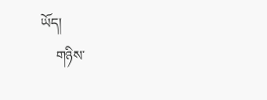ཡོད།
    གཉིས་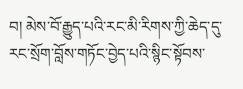བ། མེས་བོ་རྒྱུད་པའི་རང་མི་རིགས་ཀྱི་ཆེད་དུ་རང་སྲོག་བློས་གཏོང་བྱེད་པའི་སྙིང་སྟོབས་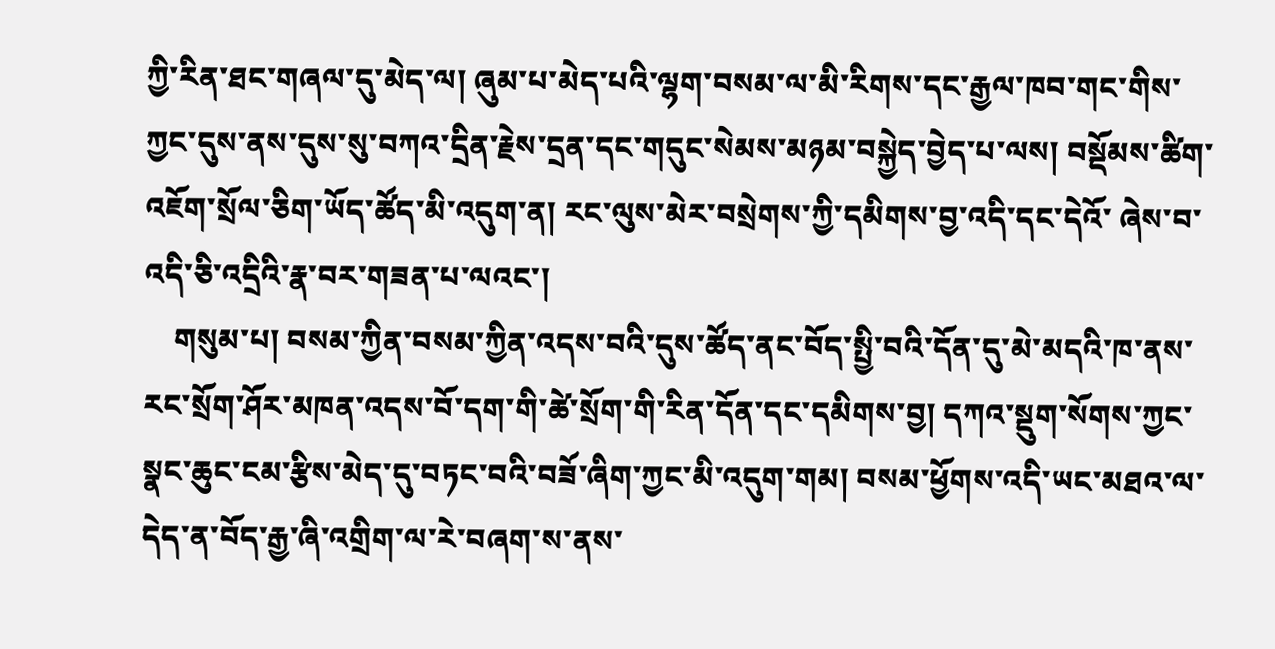ཀྱི་རིན་ཐང་གཞལ་དུ་མེད་ལ། ཞུམ་པ་མེད་པའི་ལྷག་བསམ་ལ་མི་རིགས་དང་རྒྱལ་ཁབ་གང་གིས་ཀྱང་དུས་ནས་དུས་སུ་བཀའ་དྲིན་རྗེས་དྲན་དང་གདུང་སེམས་མཉམ་བསྐྱེད་བྱེད་པ་ལས། བསྡོམས་ཚིག་འཇོག་སྲོལ་ཅིག་ཡོད་ཚོད་མི་འདུག་ན། རང་ལུས་མེར་བསྲེགས་ཀྱི་དམིགས་བྱ་འདི་དང་དེའོ་ ཞེས་བ་འདི་ཅི་འདྲིའི་རྣ་བར་གཟན་པ་ལའང་།
    གསུམ་པ། བསམ་ཀྱིན་བསམ་ཀྱིན་འདས་བའི་དུས་ཚོད་ནང་བོད་སྤྱི་བའི་དོན་དུ་མེ་མདའི་ཁ་ནས་རང་སྲོག་ཤོར་མཁན་འདས་བོ་དག་གི་ཚེ་སྲོག་གི་རིན་དོན་དང་དམིགས་བྱ། དཀའ་སྡུག་སོགས་ཀྱང་སྣང་ཆུང་ངམ་རྩིས་མེད་དུ་བཏང་བའི་བཟོ་ཞིག་ཀྱང་མི་འདུག་གམ། བསམ་ཕྱོགས་འདི་ཡང་མཐའ་ལ་དེད་ན་བོད་རྒྱ་ཞི་འགྲིག་ལ་རེ་བཞག་ས་ནས་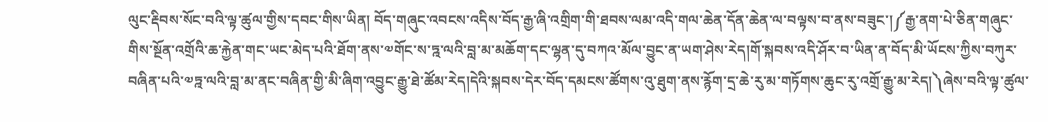ལུང་རྡིབས་སོང་བའི་ལྟ་ཚུལ་གྱིས་དབང་གིས་ཡིན། བོད་གཞུང་འབངས་འདིས་བོད་རྒྱ་ཞི་འགྲིག་གི་ཐབས་ལམ་འདི་གལ་ཆེན་དོན་ཆེན་ལ་བལྟས་བ་ནས་བཟུང་།༼རྒྱ་ནག་པེ་ཅིན་གཞུང་གིས་སྔོན་འགྲོའི་ཆ་རྐྱེན་གང་ཡང་མེད་པའི་ཐོག་ནས་༧གོང་ས་ཏྰ་ལའི་བླ་མ་མཆོག་དང་ལྷན་དུ་བཀའ་མོལ་བྱུང་ན་ཡག་ཤེས་རེད།གོ་སྐབས་འདི་ཤོར་བ་ཡིན་ན་བོད་མི་ཡོངས་ཀྱིས་བཀུར་བཞིན་པའི་༧ཏྰ་ལའི་བླ་མ་ནང་བཞིན་གྱི་མི་ཞིག་འབྱུང་རྒྱུ་ཐེ་ཚོམ་རེད།དེའི་སྐབས་དེར་བོད་དམངས་ཚོགས་འུ་ཐུག་ནས་རྙོག་དྲ་ཆེ་རུ་མ་གཏོགས་ཆུང་རུ་འགྲོ་རྒྱུ་མ་རེད།༽ཞེས་བའི་ལྟ་ཚུལ་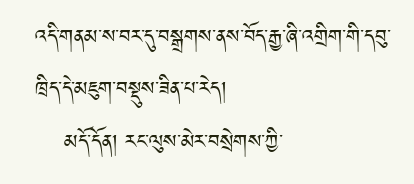འདི་གནམ་ས་བར་དུ་བསྒྲགས་ནས་བོད་རྒྱ་ཞི་འགྲིག་གི་དབུ་ཁྲིད་དེ་མཇུག་བསྡུས་ཟིན་པ་རེད།
    མདོ་དོན། རང་ལུས་མེར་བསྲེགས་ཀྱི་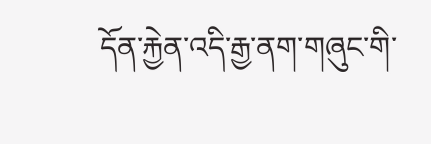དོན་རྐྱེན་འདི་རྒྱ་ནག་གཞུང་གི་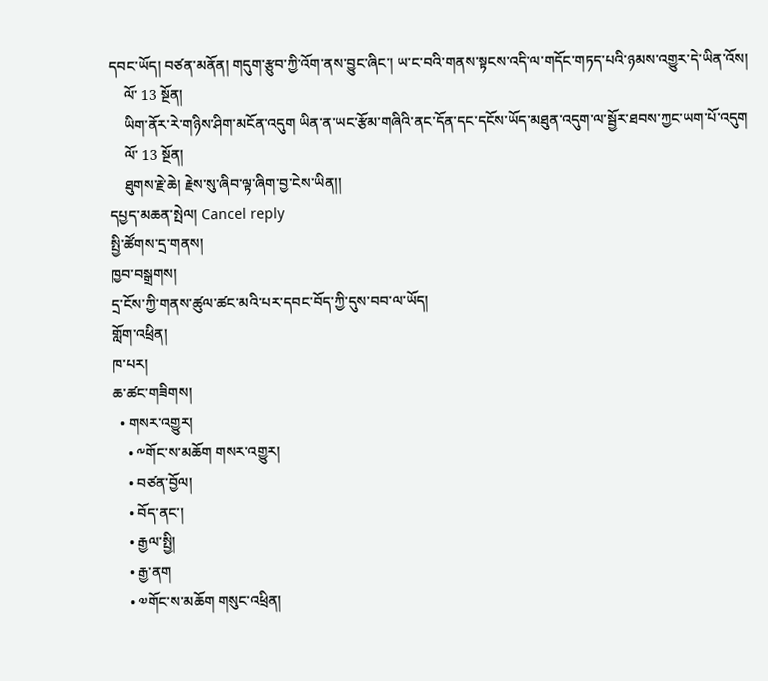དབང་ཡོད། བཙན་མནོན། གདུག་རྩུབ་ཀྱི་འོག་ནས་བྱུང་ཞིང་། ཡ་ང་བའི་གནས་སྟངས་འདི་ལ་གདོང་གཏད་པའི་ཉམས་འགྱུར་དེ་ཡིན་འོས།
    ལོ་ 13 སྔོན།
    ཡིག་ནོར་རེ་གཉིས་ཤིག་མངོན་འདུག ཡིན་ན་ཡང་རྩོམ་གཞིའི་ནང་དོན་དང་དངོས་ཡོད་མཐུན་འདུག་ལ་སྦྱོར་ཐབས་ཀྱང་ཡག་པོ་འདུག
    ལོ་ 13 སྔོན།
    ཐུགས་རྗེ་ཆེ། རྗེས་སུ་ཞིབ་ལྟ་ཞིག་བྱ་ངེས་ཡིན།།
དཔྱད་མཆན་སྤེལ། Cancel reply
སྤྱི་ཚོགས་དྲ་གནས།
ཁྱབ་བསྒྲགས།
དྲ་ངོས་ཀྱི་གནས་ཚུལ་ཚང་མའི་པར་དབང་བོད་ཀྱི་དུས་བབ་ལ་ཡོད།
གློག་འཕྲིན།
ཁ་པར།
ཆ་ཚང་གཟིགས།
  • གསར་འགྱུར།
    • ༸གོང་ས་མཆོག གསར་འགྱུར།
    • བཙན་བྱོལ།
    • བོད་ནང་།
    • རྒྱལ་སྤྱི།
    • རྒྱ་ནག
    • ༧གོང་ས་མཆོག གསུང་འཕྲིན།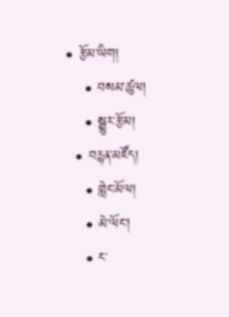• རྩོམ་ཡིག།
    • བསམ་ཚུལ།
    • སྒྱུར་རྩོམ།
  • བརྙན་མཛོད།
    • གླེང་མོལ།
    • མེ་ལོང་།
    • ང་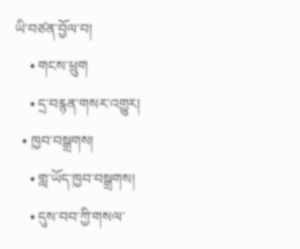ཡི་བཙན་བྱོལ་བ།
    • གངས་ཕྲུག
    • དྲ་བརྙན་གསར་འགྱུར།
  • ཁྱབ་བསྒྲགས།
    • གླ་ཡོད་ཁྱབ་བསྒྲགས།
    • དུས་བབ་ཀྱི་གསལ་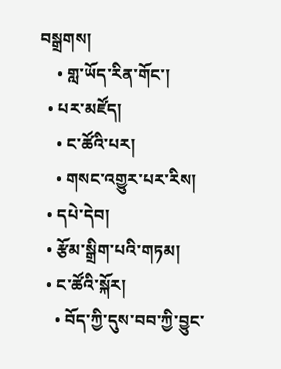བསྒྲགས།
    • གླ་ཡོད་རིན་གོང་།
  • པར་མཛོད།
    • ང་ཚོའི་པར།
    • གསང་འགྱུར་པར་རིས།
  • དཔེ་དེབ།
  • རྩོམ་སྒྲིག་པའི་གཏམ།
  • ང་ཚོའི་སྐོར།
    • བོད་ཀྱི་དུས་བབ་ཀྱི་བྱུང་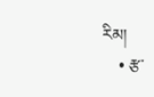རིམ།
    • རྩ་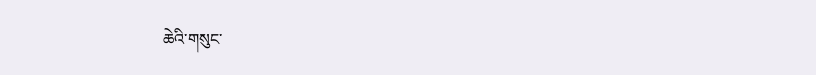ཆེའི་གསུང་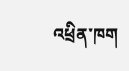འཕྲིན་ཁག